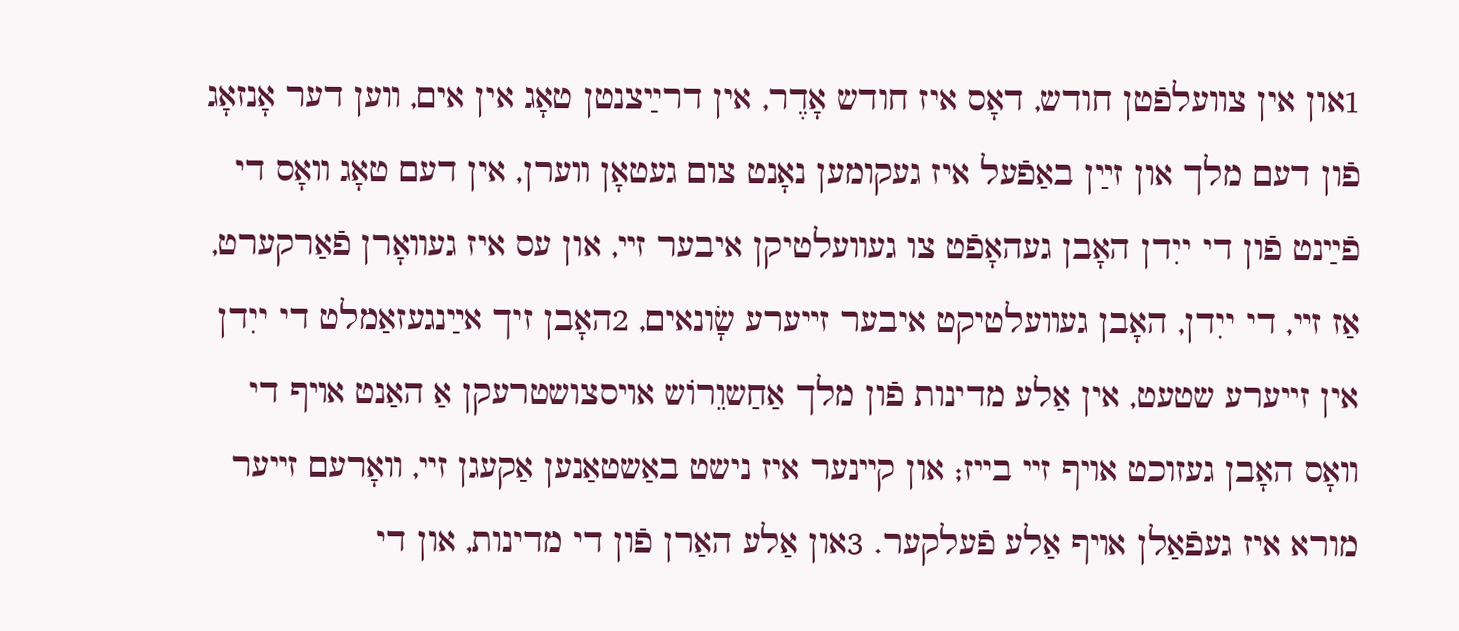1און אין צװעלפֿטן חודש, דאָס איז חודש אָדֶר, אין דרײַצנטן טאָג אין אים, װען דער אָנזאָג פֿון דעם מלך און זײַן באַפֿעל איז געקומען נאָנט צום געטאָן װערן, אין דעם טאָג װאָס די פֿײַנט פֿון די ייִדן האָבן געהאָפֿט צו געװעלטיקן איבער זײ, און עס איז געװאָרן פֿאַרקערט, אַז זײ, די ייִדן, האָבן געװעלטיקט איבער זײערע שָׂונאים, 2האָבן זיך אײַנגעזאַמלט די ייִדן אין זײערע שטעט, אין אַלע מדינות פֿון מלך אַחַשוֵרוֹש אױסצושטרעקן אַ האַנט אױף די װאָס האָבן געזוכט אױף זײ בײז; און קײנער איז נישט באַשטאַנען אַקעגן זײ, װאָרעם זײער מורא איז געפֿאַלן אױף אַלע פֿעלקער. 3און אַלע האַרן פֿון די מדינות, און די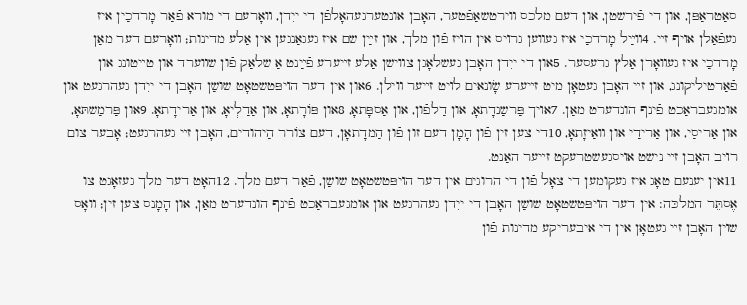סאַטראַפּן, און די פֿירשטן, און דעם מלכס װירטשאַפֿטער, האָבן אונטערגעהאָלפֿן די ייִדן, װאָרעם די מורא פֿאַר מָרדכַין איז געפֿאַלן אױף זײ. 4װײַל מָרדכַי איז געװען גרױס אין הױז פֿון מלך, און זײַן שם איז געגאַנגען אין אַלע מדינות; װאָרעם דער מאַן מָרדכַי איז געװאָרן אַלץ גרעסער. 5און די ייִדן האָבן געשלאָגן צװישן אַלע זײערע פֿײַנט אַ שלאַק פֿון שװערד און טײטונג און פֿאַרטיליקונג, און זײ האָבן געטאָן מיט זײערע שָׂונאים לױט זײער װילן. 6און אין דער הױפּטשטאָט שושַן האָבן די ייִדן געהרגעט און אומגעבראַכט פֿינף הונדערט מאַן. 7אױך פַּרשַנדָתאָ, און דַלפֿון, און אַספָּתאָ, 8און פּוֹרָתאָ, און אַדַלְיאָ, און אַרידָתאָ. 9און פַּרמַשתּאָ, און אַריסַי, און אַרידַי און װאַיזָתאָ, 10די צען זין פֿון הָמָן דעם זון פֿון הַמדָתאָן, דעם צוֹרר הַיהודים, האָבן זײ געהרגעט; אָבער צום רױב האָבן זײ נישט אױסגעשטרעקט זײער האַנט.
11אין יענעם טאָג איז געקומען די צאָל פֿון די הרוגים אין דער הױפּטשטאָט שושַן, פֿאַר דעם מלך. 12האָט דער מלך געזאָגט צו אֶסתֵּר המלכּה: אין דער הױפּטשטאָט שושַן האָבן די ייִדן געהרגעט און אומגעבראַכט פֿינף הונדערט מאַן, און הָמָנס צען זין; װאָס שױן האָבן זײ געטאָן אין די איבעריקע מדינות פֿון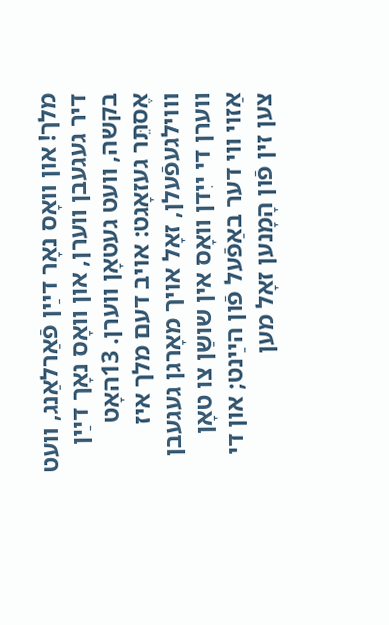מלך! און װאָס נאָר דײַן פֿאַרלאַנג, װעט דיר געגעבן װערן, און װאָס נאָך דײַן בקשה, װעט געטאָן װערן. 13האָט אֶסתֵּר געזאָגט: אױב דעם מלך איז װױלגעפֿעלן, זאָל אױך מאָרגן געגעבן װערן די ייִדן װאָס אין שושַן צו טאָן אַזױ װי דער באַפֿעל פֿון הײַנט; און די צען זין פֿון הָמָנען זאָל מען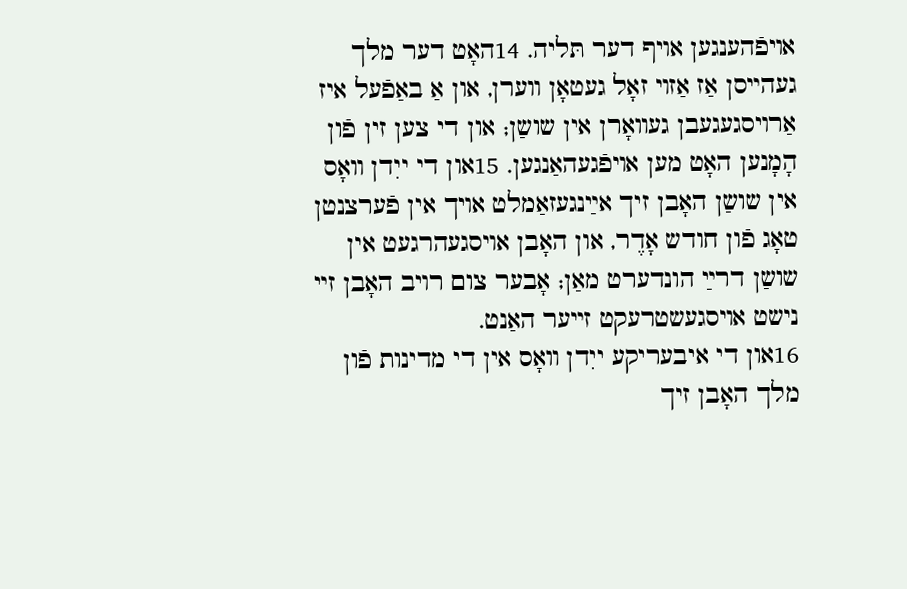אױפֿהענגען אױף דער תּליה. 14האָט דער מלך געהײסן אַז אַזױ זאָל געטאָן װערן, און אַ באַפֿעל איז אַרױסגעגעבן געװאָרן אין שושַן; און די צען זין פֿון הָמָנען האָט מען אױפֿגעהאַנגען. 15און די ייִדן װאָס אין שושַן האָבן זיך אײַנגעזאַמלט אױך אין פֿערצנטן טאָג פֿון חודש אָדֶר, און האָבן אױסגעהרגעט אין שושַן דרײַ הונדערט מאַן; אָבער צום רױב האָבן זײ נישט אױסגעשטרעקט זײער האַנט.
16און די איבעריקע ייִדן װאָס אין די מדינות פֿון מלך האָבן זיך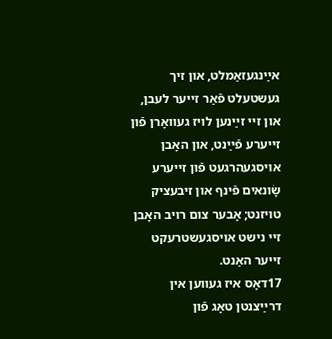אײַנגעזאַמלט, און זיך געשטעלט פֿאַר זײער לעבן, און זײ זײַנען לױז געװאָרן פֿון זײערע פֿײַנט, און האָבן אױסגעהרגעט פֿון זײערע שָׂונאים פֿינף און זיבעציק טױזנט; אָבער צום רױב האָבן זײ נישט אױסגעשטרעקט זײער האַנט.
17דאָס איז געװען אין דרײַצנטן טאָג פֿון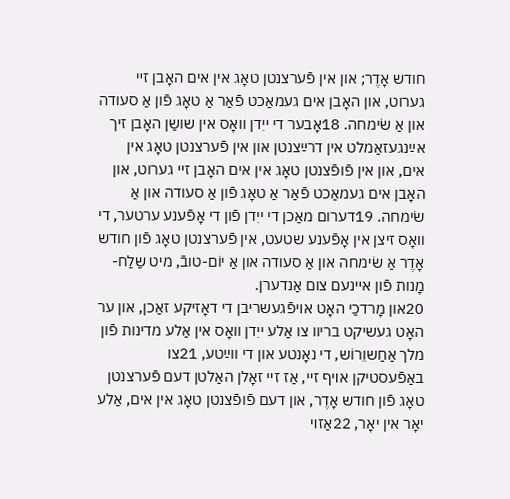חודש אָדֶר; און אין פֿערצנטן טאָג אין אים האָבן זײ גערוט, און האָבן אים געמאַכט פֿאַר אַ טאָג פֿון אַ סעודה און אַ שׂימחה. 18אָבער די ייִדן װאָס אין שושַן האָבן זיך אײַנגעזאַמלט אין דרײַצנטן און אין פֿערצנטן טאָג אין אים, און אין פֿופֿצנטן טאָג אין אים האָבן זײ גערוט, און האָבן אים געמאַכט פֿאַר אַ טאָג פֿון אַ סעודה און אַ שׂימחה. 19דערום מאַכן די ייִדן פֿון די אָפֿענע ערטער, די װאָס זיצן אין אָפֿענע שטעט, אין פֿערצנטן טאָג פֿון חודש אָדֶר אַ שׂימחה און אַ סעודה און אַ יוֹם-טובֿ, מיט שַלַח-מָנות פֿון אײנעם צום אַנדערן.
20און מָרדכַי האָט אױפֿגעשריבן די דאָזיקע זאַכן, און ער האָט געשיקט בריװ צו אַלע ייִדן װאָס אין אַלע מדינות פֿון מלך אַחַשוֵרוֹש, די נאָנטע און די װײַטע, 21צו באַפֿעסטיקן אױף זײ, אַז זײ זאָלן האַלטן דעם פֿערצנטן טאָג פֿון חודש אָדֶר, און דעם פֿופֿצנטן טאָג אין אים, אַלע יאָר אין יאָר, 22אַזױ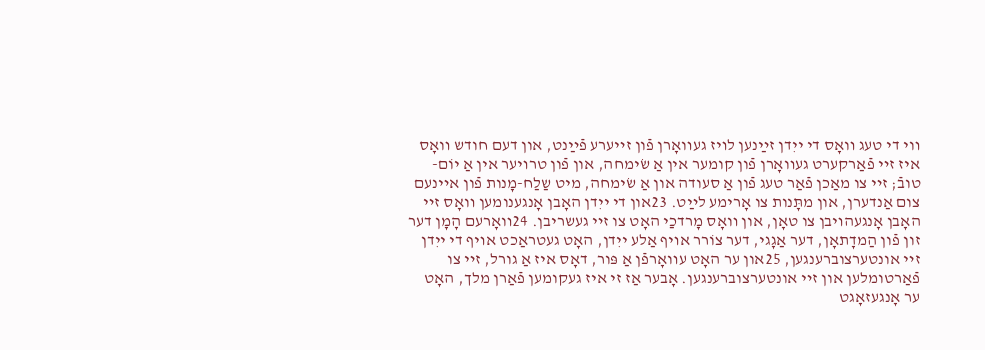װי די טעג װאָס די ייִדן זײַנען לױז געװאָרן פֿון זײערע פֿײַנט, און דעם חודש װאָס איז זײ פֿאַרקערט געװאָרן פֿון קומער אין אַ שׂימחה, און פֿון טרױער אין אַ יוֹם-טובֿ; זײ צו מאַכן פֿאַר טעג פֿון אַ סעודה און אַ שׂימחה, מיט שַלַח-מָנות פֿון אײנעם צום אַנדערן, און מתָּנות צו אָרימע לײַט. 23און די ייִדן האָבן אָנגענומען װאָס זײ האָבן אָנגעהױבן צו טאָן, און װאָס מָרדכַי האָט צו זײ געשריבן. 24װאָרעם הָמָן דער זון פֿון הַמדָתאָן, דער אַגָגי, דער צוֹרר אױף אַלע ייִדן, האָט געטראַכט אױף די ייִדן זײ אונטערצוברענגען, 25און ער האָט עװאָרפֿן אַ פּור, דאָס איז אַ גורל, זײ צו פֿאַרטומלען און זײ אונטערצוברענגען. אָבער אַז זי איז געקומען פֿאַרן מלך, האָט ער אָנגעזאָגט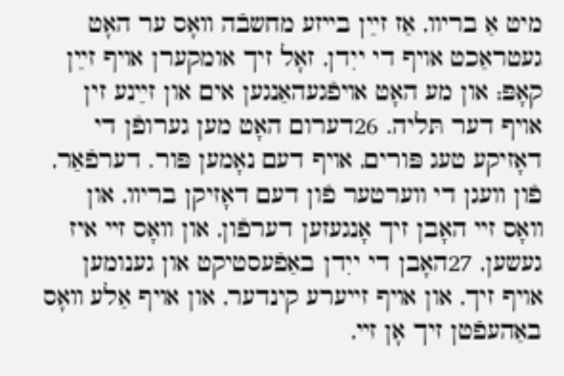מיט אַ בריװ, אַז זײַן בײזע מחשבֿה װאָס ער האָט געטראַכט אױף די ייִדן, זאָל זיך אומקערן אױף זײַן קאָפּ; און מע האָט אױפֿגעהאַנגען אים און זײַנע זין אױף דער תּליה. 26דערום האָט מען גערופֿן די דאָזיקע טעג פּורים, אױף דעם נאָמען פּור. דערפֿאַר, פֿון װעגן די װערטער פֿון דעם דאָזיקן בריװ, און װאָס זײ האָבן זיך אָנגעזען דערפֿון, און װאָס זײ איז געשען, 27האָבן די ייִדן באַפֿעסטיקט און גענומען אױף זיך, און אױף זײערע קינדער, און אױף אַלע װאָס באַהעפֿטן זיך אָן זײ,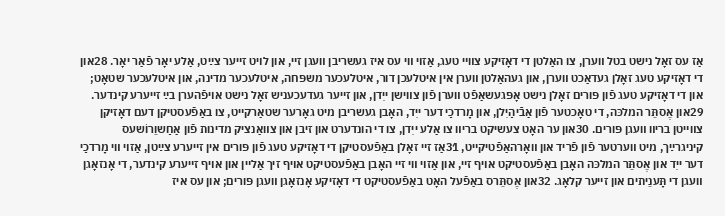אַז עס זאָל נישט בטל װערן, צו האַלטן די דאָזיקע צװײ טעג, אַזױ װי עס איז געשריבן װעגן זײ, און לױט זײער צײַט, אַלע יאָר פֿאַר יאָר. 28און די דאָזיקע טעג זאָלן געדאַכט װערן, און געהאַלטן װערן אין איטלעכן דור, איטלעכער משפּחה, איטלעכער מדינה, און איטלעכער שטאָט; און די דאָזיקע טעג פֿון פּורים זאָלן נישט אָפּגעשאַפֿט װערן פֿון צװישן ייִדן, און זײער געדעכעניש זאָל נישט אױפֿהערן בײַ זײערע קינדער.
29און אֶסתֵּר המלכּה, די טאָכטער פֿון אַבֿיהַיִלן, און מָרדכַי דער ייִד, האָבן געשריבן מיט גאָרער שטאַרקײט, צו באַפֿעסטיקן דעם דאָזיקן צװײטן בריװ װעגן פּורים. 30און ער האָט צעשיקט בריװ צו אַלע ייִדן, צו די הונדערט און זיבן און צװאַנציק מדינות פֿון אַחַשוֵרוֹשעס קיניגרײַך, מיט װערטער פֿון פֿריד און װאָרהאַפֿטיקײט, 31אַז זײ זאָלן באַפֿעסטיקן די דאָזיקע טעג פֿון פּורים אין זײערע צײַטן, אַזױ װי מָרדכַי דער ייִד און אֶסתֵּר המלכּה האָבן באַפֿעסטיקט אױף זײ, און אַזױ װי זײ האָבן באַפֿעסטיקט אױף זיך אַלײן און אױף זײערע קינדער, די אָנזאָגן װעגן די תָּענֵיתים און זײער קלאָג. 32און אֶסתֵּרס באַפֿעל האָט באַפֿעסטיקט די דאָזיקע אָנזאָגן װעגן פּורים; און עס איז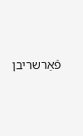פֿאַרשריבן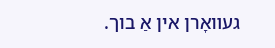געװאָרן אין אַ בוך.